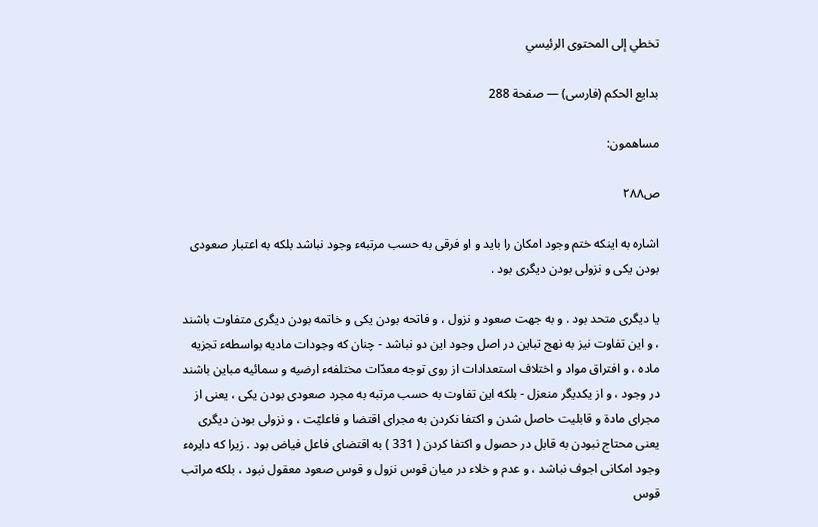تخطي إلى المحتوى الرئيسي

بدايع الحكم (فارسى) — صفحة 288

مساهمون:

ص٢٨٨

اشاره به اينكه ختم وجود امكان را بايد و او فرقى به حسب مرتبهء وجود نباشد بلكه به اعتبار صعودى بودن يكى و نزولى بودن ديگرى بود .

يا ديگرى متحد بود . و به جهت صعود و نزول ، و فاتحه بودن يكى و خاتمه بودن ديگرى متفاوت باشند ، و اين تفاوت نيز به نهج تباين در اصل وجود اين دو نباشد - چنان كه وجودات ماديه بواسطهء تجزيه ماده ، و افتراق مواد و اختلاف استعدادات از روى توجه معدّات مختلفهء ارضيه و سمائيه مباين باشند در وجود ، و از يكديگر منعزل - بلكه اين تفاوت به حسب مرتبه به مجرد صعودى بودن يكى ، يعنى از مجراى مادة و قابليت حاصل شدن و اكتفا نكردن به مجراى اقتضا و فاعليّت ، و نزولى بودن ديگرى يعنى محتاج نبودن به قابل در حصول و اكتفا كردن ( 331 ) به اقتضاى فاعل فياض بود . زيرا كه دايرهء وجود امكانى اجوف نباشد ، و عدم و خلاء در ميان قوس نزول و قوس صعود معقول نبود ، بلكه مراتب قوس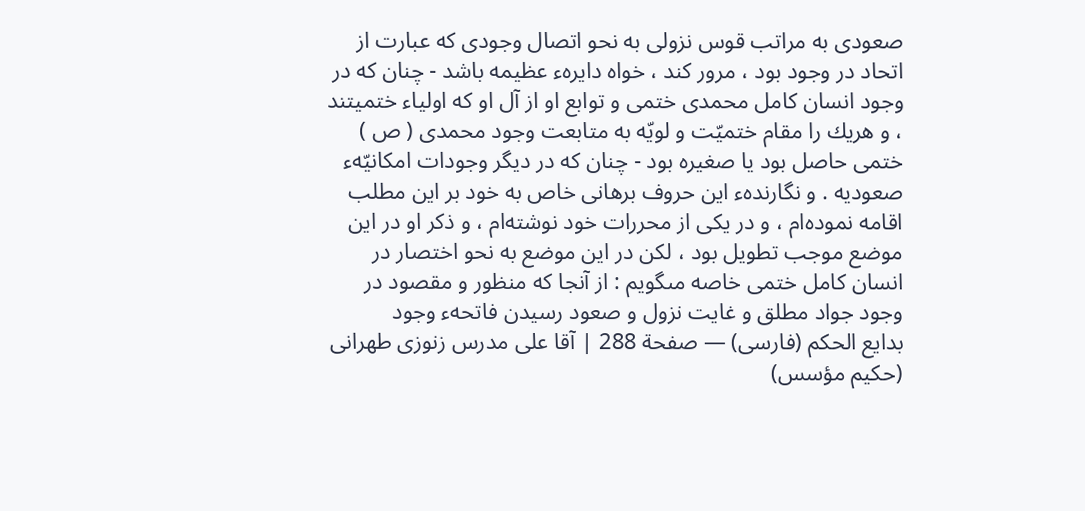صعودى به مراتب قوس نزولى به نحو اتصال وجودى كه عبارت از اتحاد در وجود بود ، مرور كند ، خواه دايرهء عظيمه باشد - چنان كه در وجود انسان كامل محمدى ختمى و توابع او از آل او كه اولياء ختميتند ، و هريك را مقام ختميّت و لويّه به متابعت وجود محمدى ( ص ) ختمى حاصل بود يا صغيره بود - چنان كه در ديگر وجودات امكانيّهء صعوديه . و نگارندهء اين حروف برهانى خاص به خود بر اين مطلب اقامه نموده‌ام ، و در يكى از محررات خود نوشته‌ام ، و ذكر او در اين موضع موجب تطويل بود ، لكن در اين موضع به نحو اختصار در انسان كامل ختمى خاصه مىگويم : از آنجا كه منظور و مقصود در وجود جواد مطلق و غايت نزول و صعود رسيدن فاتحهء وجود
بدايع الحكم (فارسى) — صفحة 288 | آقا على مدرس زنوزى طهرانى (حكيم مؤسس)